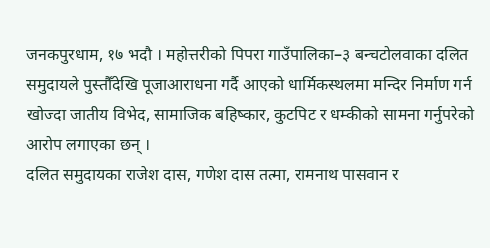जनकपुरधाम, १७ भदौ । महोत्तरीको पिपरा गाउँपालिका–३ बन्चटोलवाका दलित समुदायले पुस्तौँदेखि पूजाआराधना गर्दै आएको धार्मिकस्थलमा मन्दिर निर्माण गर्न खोज्दा जातीय विभेद, सामाजिक बहिष्कार, कुटपिट र धम्कीको सामना गर्नुपरेको आरोप लगाएका छन् ।
दलित समुदायका राजेश दास, गणेश दास तत्मा, रामनाथ पासवान र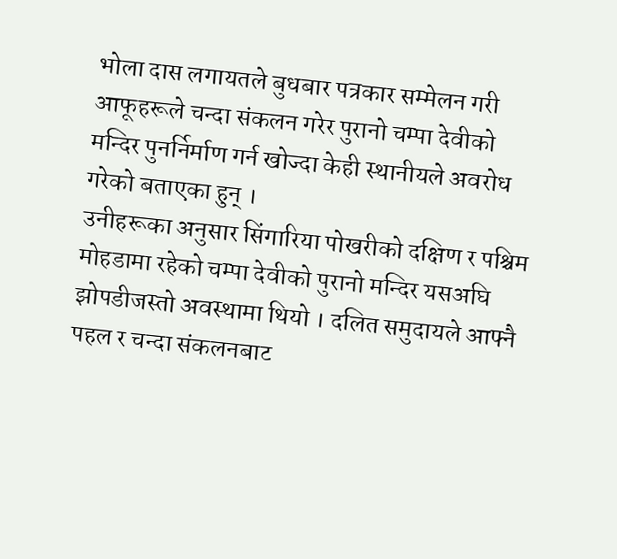भोला दास लगायतले बुधबार पत्रकार सम्मेलन गरी आफूहरूले चन्दा संकलन गरेर पुरानो चम्पा देवीको मन्दिर पुनर्निर्माण गर्न खोज्दा केही स्थानीयले अवरोध गरेको बताएका हुन् ।
उनीहरूका अनुसार सिंगारिया पोखरीको दक्षिण र पश्चिम मोहडामा रहेको चम्पा देवीको पुरानो मन्दिर यसअघि झोपडीजस्तो अवस्थामा थियो । दलित समुदायले आफ्नै पहल र चन्दा संकलनबाट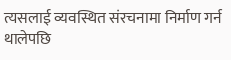त्यसलाई व्यवस्थित संरचनामा निर्माण गर्न थालेपछि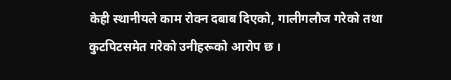केही स्थानीयले काम रोक्न दबाब दिएको, गालीगलौज गरेको तथा कुटपिटसमेत गरेको उनीहरूको आरोप छ ।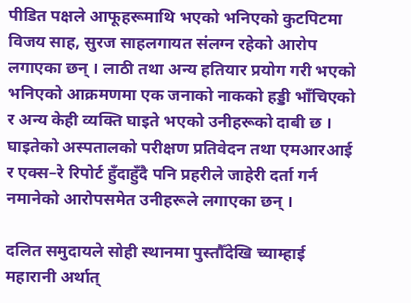पीडित पक्षले आफूहरूमाथि भएको भनिएको कुटपिटमा विजय साह, सुरज साहलगायत संलग्न रहेको आरोप लगाएका छन् । लाठी तथा अन्य हतियार प्रयोग गरी भएको भनिएको आक्रमणमा एक जनाको नाकको हड्डी भाँचिएको र अन्य केही व्यक्ति घाइते भएको उनीहरूको दाबी छ । घाइतेको अस्पतालको परीक्षण प्रतिवेदन तथा एमआरआई र एक्स–रे रिपोर्ट हुँदाहुँदै पनि प्रहरीले जाहेरी दर्ता गर्न नमानेको आरोपसमेत उनीहरूले लगाएका छन् ।

दलित समुदायले सोही स्थानमा पुस्तौँदेखि च्याम्हाई महारानी अर्थात्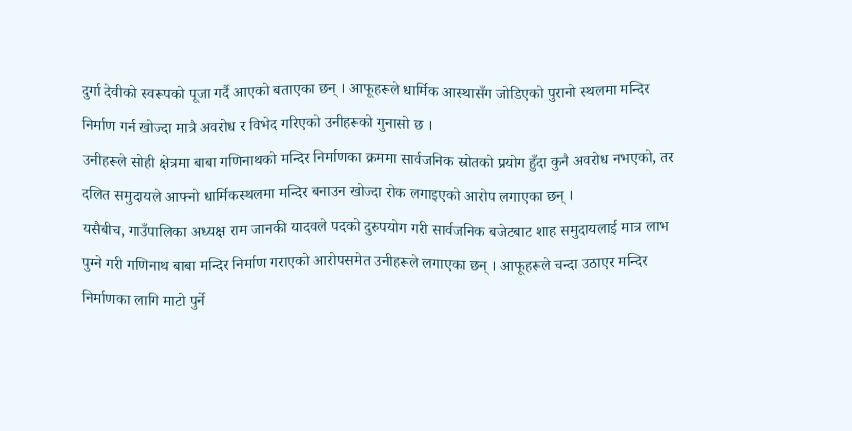दुर्गा देवीको स्वरूपको पूजा गर्दै आएको बताएका छन् । आफूहरूले धार्मिक आस्थासँग जोडिएको पुरानो स्थलमा मन्दिर निर्माण गर्न खोज्दा मात्रै अवरोध र विभेद गरिएको उनीहरूको गुनासो छ ।
उनीहरूले सोही क्षेत्रमा बाबा गणिनाथको मन्दिर निर्माणका क्रममा सार्वजनिक स्रोतको प्रयोग हुँदा कुनै अवरोध नभएको, तर दलित समुदायले आफ्नो धार्मिकस्थलमा मन्दिर बनाउन खोज्दा रोक लगाइएको आरोप लगाएका छन् ।
यसैबीच, गाउँपालिका अध्यक्ष राम जानकी यादवले पदको दुरुपयोग गरी सार्वजनिक बजेटबाट शाह समुदायलाई मात्र लाभ पुग्ने गरी गणिनाथ बाबा मन्दिर निर्माण गराएको आरोपसमेत उनीहरूले लगाएका छन् । आफूहरूले चन्दा उठाएर मन्दिर निर्माणका लागि माटो पुर्ने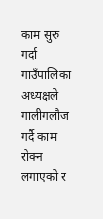काम सुरु गर्दा गाउँपालिका अध्यक्षले गालीगलौज गर्दै काम रोक्न लगाएको र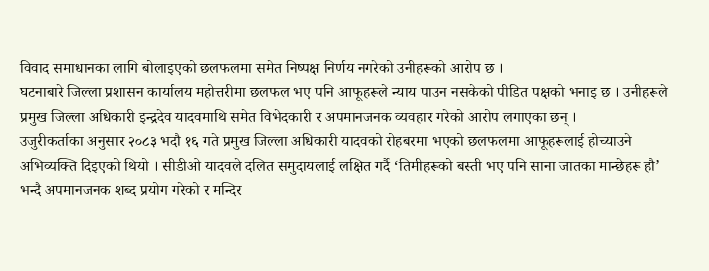विवाद समाधानका लागि बोलाइएको छलफलमा समेत निष्पक्ष निर्णय नगरेको उनीहरूको आरोप छ ।
घटनाबारे जिल्ला प्रशासन कार्यालय महोत्तरीमा छलफल भए पनि आफूहरूले न्याय पाउन नसकेको पीडित पक्षको भनाइ छ । उनीहरूले प्रमुख जिल्ला अधिकारी इन्द्रदेव यादवमाथि समेत विभेदकारी र अपमानजनक व्यवहार गरेको आरोप लगाएका छन् ।
उजुरीकर्ताका अनुसार २०८३ भदौ १६ गते प्रमुख जिल्ला अधिकारी यादवको रोहबरमा भएको छलफलमा आफूहरूलाई होच्याउने अभिव्यक्ति दिइएको थियो । सीडीओ यादवले दलित समुदायलाई लक्षित गर्दै ‘तिमीहरूको बस्ती भए पनि साना जातका मान्छेहरू हौ’ भन्दै अपमानजनक शब्द प्रयोग गरेको र मन्दिर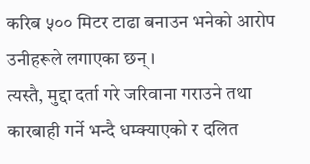करिब ५०० मिटर टाढा बनाउन भनेको आरोप उनीहरूले लगाएका छन् ।
त्यस्तै, मुद्दा दर्ता गरे जरिवाना गराउने तथा कारबाही गर्ने भन्दै धम्क्याएको र दलित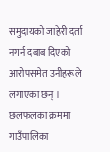समुदायको जाहेरी दर्ता नगर्न दबाब दिएको आरोपसमेत उनीहरूले लगाएका छन् । छलफलका क्रममा गाउँपालिका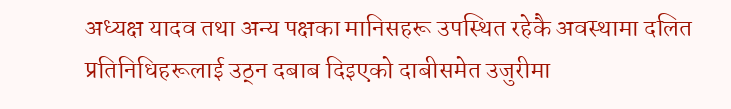अध्यक्ष यादव तथा अन्य पक्षका मानिसहरू उपस्थित रहेकै अवस्थामा दलित प्रतिनिधिहरूलाई उठ्न दबाब दिइएको दाबीसमेत उजुरीमा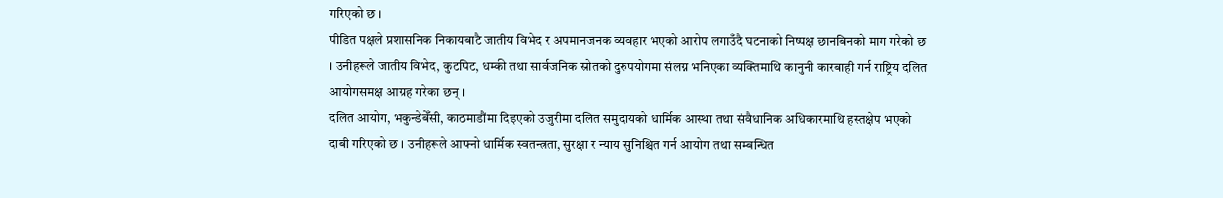गरिएको छ ।
पीडित पक्षले प्रशासनिक निकायबाटै जातीय विभेद र अपमानजनक व्यवहार भएको आरोप लगाउँदै घटनाको निष्पक्ष छानबिनको माग गरेको छ । उनीहरूले जातीय विभेद, कुटपिट, धम्की तथा सार्वजनिक स्रोतको दुरुपयोगमा संलग्न भनिएका व्यक्तिमाथि कानुनी कारबाही गर्न राष्ट्रिय दलित आयोगसमक्ष आग्रह गरेका छन् ।
दलित आयोग, भकुन्डेबेँसी, काठमाडौंमा दिइएको उजुरीमा दलित समुदायको धार्मिक आस्था तथा संवैधानिक अधिकारमाथि हस्तक्षेप भएको दाबी गरिएको छ । उनीहरूले आफ्नो धार्मिक स्वतन्त्रता, सुरक्षा र न्याय सुनिश्चित गर्न आयोग तथा सम्बन्धित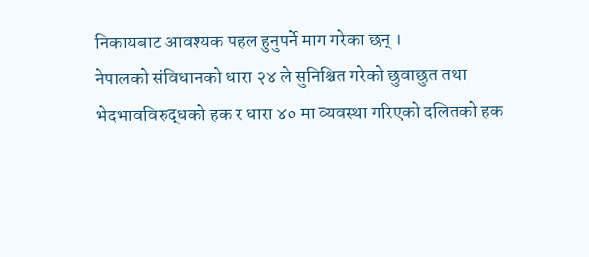निकायबाट आवश्यक पहल हुनुपर्ने माग गरेका छन् ।
नेपालको संविधानको धारा २४ ले सुनिश्चित गरेको छुवाछुत तथा भेदभावविरुद्धको हक र धारा ४० मा व्यवस्था गरिएको दलितको हक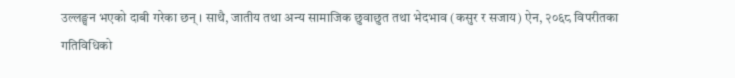उल्लङ्घन भएको दाबी गरेका छन् । साथै, जातीय तथा अन्य सामाजिक छुवाछुत तथा भेदभाव (कसुर र सजाय) ऐन, २०६८ विपरीतका गतिविधिको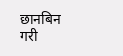छानबिन गरी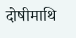दोषीमाथि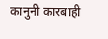कानुनी कारबाही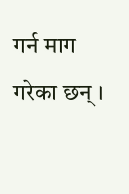गर्न माग गरेका छन् ।